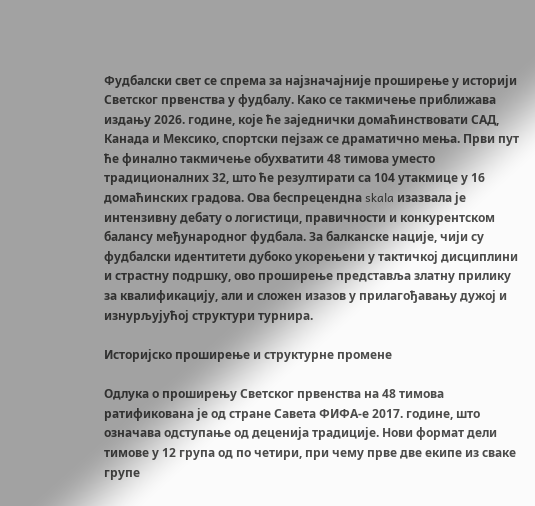Фудбалски свет се спрема за најзначајније проширење у историји Светског првенства у фудбалу. Како се такмичење приближава издању 2026. године, које ће заједнички домаћинствовати САД, Канада и Мексико, спортски пејзаж се драматично мења. Први пут ће финално такмичење обухватити 48 тимова уместо традиционалних 32, што ће резултирати са 104 утакмице у 16 домаћинских градова. Ова беспрецендна skala изазвала је интензивну дебату о логистици, правичности и конкурентском балансу међународног фудбала. За балканске нације, чији су фудбалски идентитети дубоко укорењени у тактичкој дисциплини и страстну подршку, ово проширење представља златну прилику за квалификацију, али и сложен изазов у прилагођавању дужој и изнурљујућој структури турнира.

Историјско проширење и структурне промене

Одлука о проширењу Светског првенства на 48 тимова ратификована је од стране Савета ФИФА-е 2017. године, што означава одступање од деценија традиције. Нови формат дели тимове у 12 група од по четири, при чему прве две екипе из сваке групе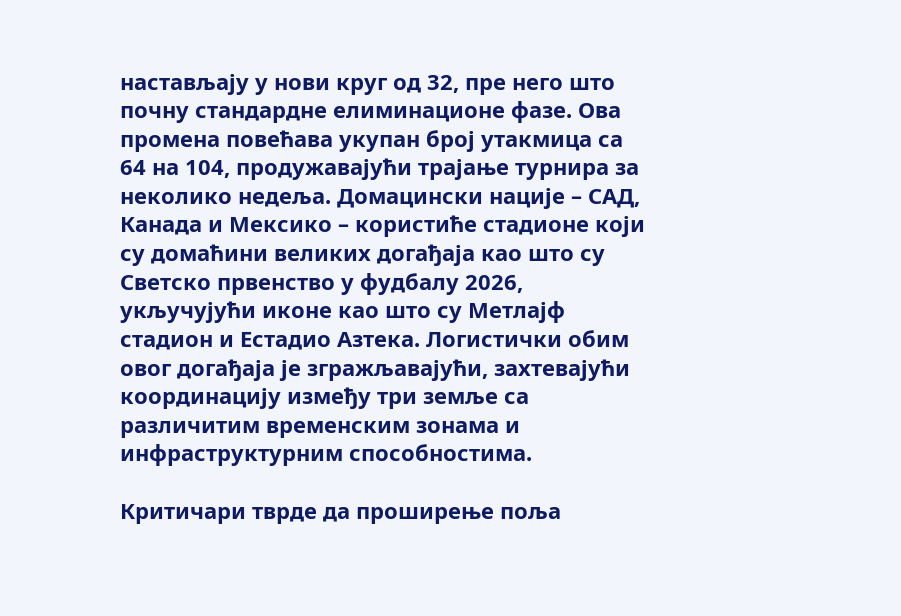настављају у нови круг од 32, пре него што почну стандардне елиминационе фазе. Ова промена повећава укупан број утакмица са 64 на 104, продужавајући трајање турнира за неколико недеља. Домацински нације – САД, Канада и Мексико – користиће стадионе који су домаћини великих догађаја као што су Светско првенство у фудбалу 2026, укључујући иконе као што су Метлајф стадион и Естадио Азтека. Логистички обим овог догађаја је згражљавајући, захтевајући координацију између три земље са различитим временским зонама и инфраструктурним способностима.

Критичари тврде да проширење поља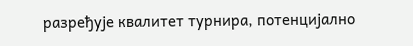разређује квалитет турнира, потенцијално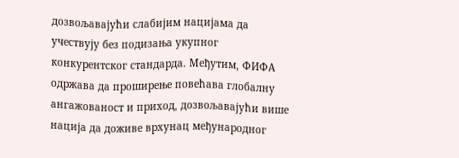дозвољавајући слабијим нацијама да учествују без подизања укупног конкурентског стандарда. Међутим, ФИФА одржава да проширење повећава глобалну ангажованост и приход, дозвољавајући више нација да доживе врхунац међународног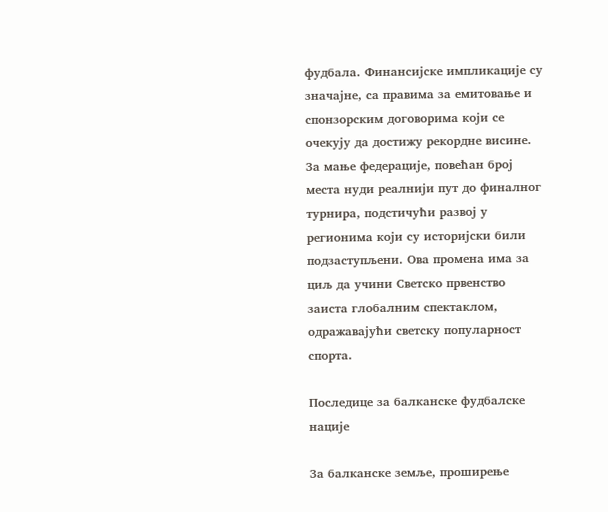фудбала. Финансијске импликације су значајне, са правима за емитовање и спонзорским договорима који се очекују да достижу рекордне висине. За мање федерације, повећан број места нуди реалнији пут до финалног турнира, подстичући развој у регионима који су историјски били подзаступљени. Ова промена има за циљ да учини Светско првенство заиста глобалним спектаклом, одражавајући светску популарност спорта.

Последице за балканске фудбалске нације

За балканске земље, проширење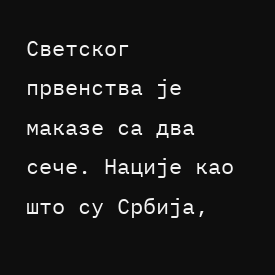Светског првенства је маказе са два сече. Нације као што су Србија,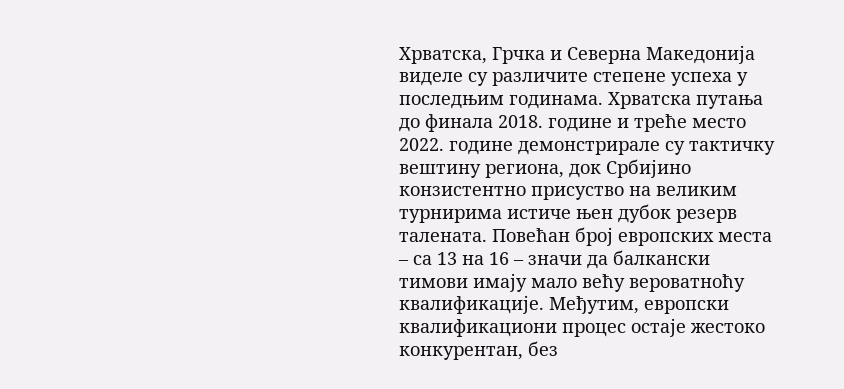Хрватска, Грчка и Северна Македонија виделе су различите степене успеха у последњим годинама. Хрватска путања до финала 2018. године и треће место 2022. године демонстрирале су тактичку вештину региона, док Србијино конзистентно присуство на великим турнирима истиче њен дубок резерв талената. Повећан број европских места – са 13 на 16 – значи да балкански тимови имају мало већу вероватноћу квалификације. Међутим, европски квалификациони процес остаје жестоко конкурентан, без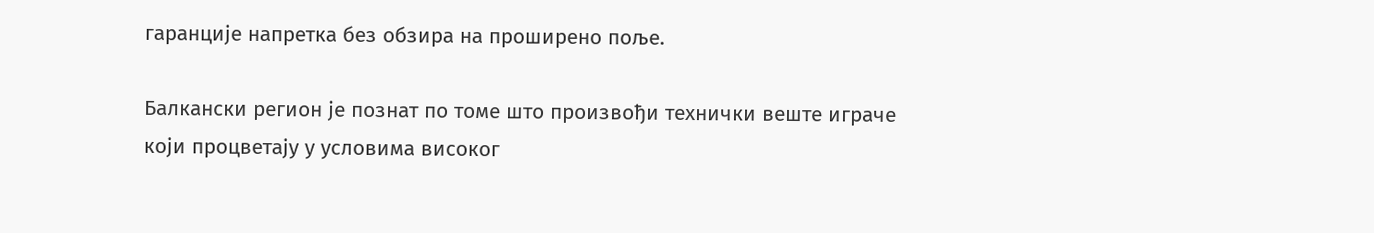гаранције напретка без обзира на проширено поље.

Балкански регион је познат по томе што произвођи технички веште играче који процветају у условима високог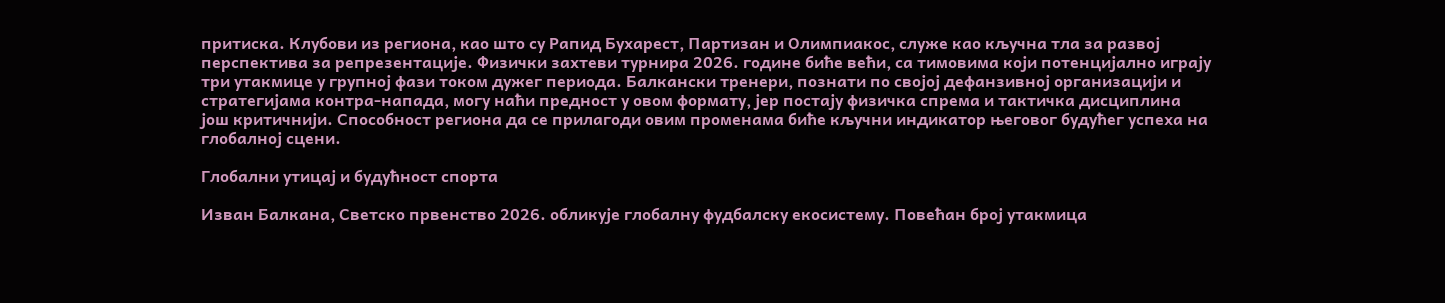притиска. Клубови из региона, као што су Рапид Бухарест, Партизан и Олимпиакос, служе као кључна тла за развој перспектива за репрезентације. Физички захтеви турнира 2026. године биће већи, са тимовима који потенцијално играју три утакмице у групној фази током дужег периода. Балкански тренери, познати по својој дефанзивној организацији и стратегијама контра-напада, могу наћи предност у овом формату, јер постају физичка спрема и тактичка дисциплина још критичнији. Способност региона да се прилагоди овим променама биће кључни индикатор његовог будућег успеха на глобалној сцени.

Глобални утицај и будућност спорта

Изван Балкана, Светско првенство 2026. обликује глобалну фудбалску екосистему. Повећан број утакмица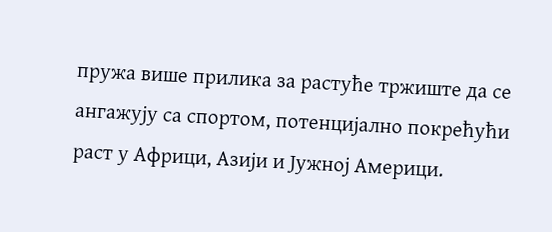пружа више прилика за растуће тржиште да се ангажују са спортом, потенцијално покрећући раст у Африци, Азији и Јужној Америци.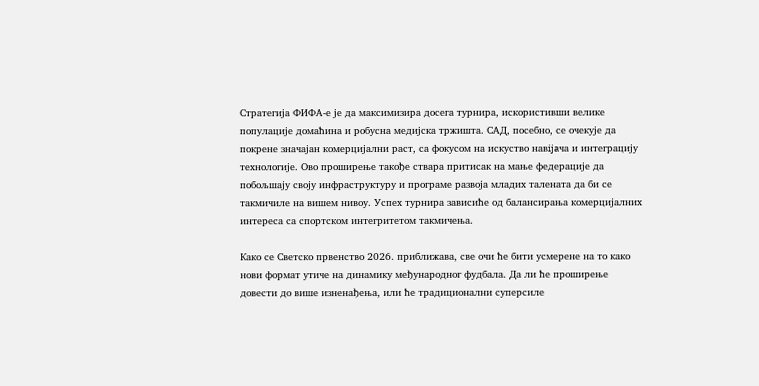Стратегија ФИФА-е је да максимизира досега турнира, искористивши велике популације домаћина и робусна медијска тржишта. САД, посебно, се очекује да покрене значајан комерцијални раст, са фокусом на искуство навijaча и интеграцију технологије. Ово проширење такође ствара притисак на мање федерације да побољшају своју инфраструктуру и програме развоја младих талената да би се такмичиле на вишем нивоу. Успех турнира зависиће од балансирања комерцијалних интереса са спортском интегритетом такмичења.

Како се Светско првенство 2026. приближава, све очи ће бити усмерене на то како нови формат утиче на динамику међународног фудбала. Да ли ће проширење довести до више изненађења, или ће традиционални суперсиле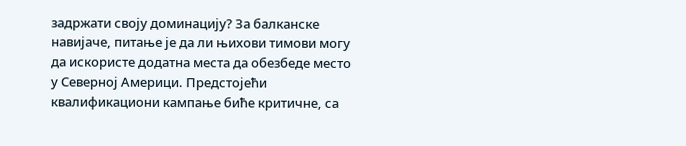задржати своју доминацију? За балканске навијаче, питање је да ли њихови тимови могу да искористе додатна места да обезбеде место у Северној Америци. Предстојећи квалификациони кампање биће критичне, са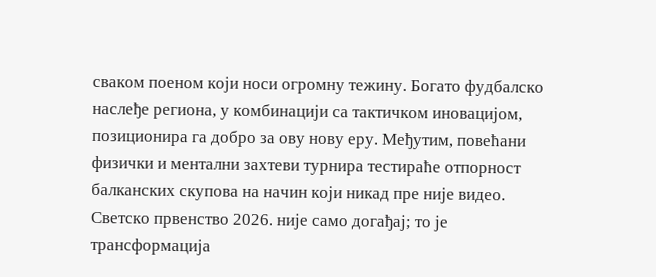сваком поеном који носи огромну тежину. Богато фудбалско наслеђе региона, у комбинацији са тактичком иновацијом, позиционира га добро за ову нову еру. Међутим, повећани физички и ментални захтеви турнира тестираће отпорност балканских скупова на начин који никад пре није видео. Светско првенство 2026. није само догађај; то је трансформација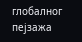глобалног пејзажа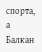спорта, а Балкан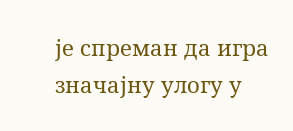је спреман да игра значајну улогу у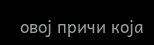овој причи која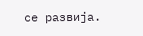се развија.